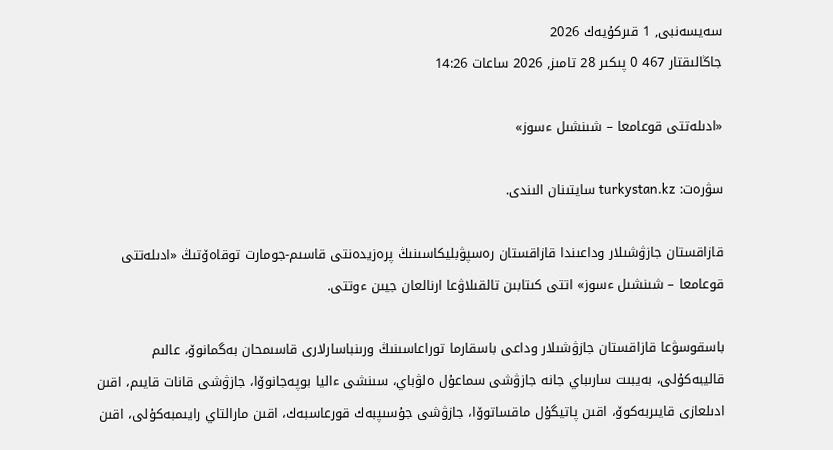سەيسەنبى, 1 قىركۇيەك 2026
جاڭالىقتار 467 0 پىكىر 28 تامىز, 2026 ساعات 14:26

«ادىلەتتى قوعامعا – شىنشىل ءسوز»

سۋرەت: turkystan.kz سايتىنان الىندى.

قازاقستان جازۋشىلار وداعىندا قازاقستان رەسپۋبليكاسىنىڭ پرەزيدەنتى قاسىم-جومارت توقاەۆتىڭ «ادىلەتتى قوعامعا – شىنشىل ءسوز» اتتى كىتابىن تالقىلاۋعا ارنالعان جيىن ءوتتى.

باسقوسۋعا قازاقستان جازۋشىلار وداعى باسقارما توراعاسىنىڭ ورىنباسارلارى قاسىمحان بەگمانوۆ، عالىم قاليبەكۇلى، بەيبىت سارىباي جانە جازۋشى سماعۇل ەلۋباي، سىنشى ءاليا بوپەجانوۆا، جازۋشى قانات قايىم، اقىن ادىلعازى قايىربەكوۆ، اقىن پاتيگۇل ماقساتوۆا، جازۋشى جۇسىپبەك قورعاسبەك، اقىن مارالتاي رايىمبەكۇلى، اقىن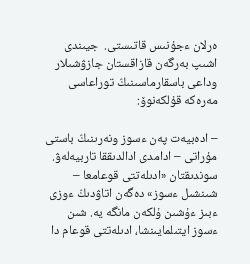ەرلان ءجۇنىس قاتىستى.  جيىندى اشىپ بەرگەن قازاقستان جازۋشىلار وداعى باسقارماسىنىڭ توراعاسى مەرەكە قۇلكەنوۆ:

– ادەبيەت پەن ءسوز ونەرىنىڭ باستى مۇراتى – ادامدى ادالدىققا تاربيەلەۋ. سوندىقتان «ادىلەتتى قوعامعا – شىنشىل ءسوز» دەگەن اتاۋدىڭ ءوزى ءبىز ءۇشىن ۇلكەن مانگە يە. شىن ءسوز ايتىلمايىنشا، ادىلەتتى قوعام دا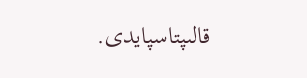قالىپتاسپايدى.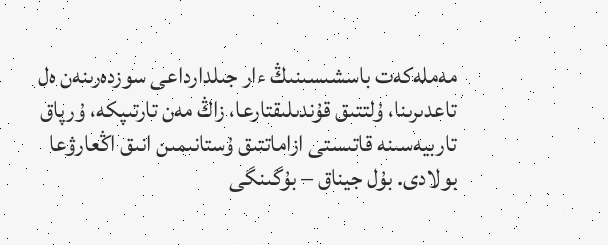مەملەكەت باسشىسىنىڭ ءار جىلدارداعى سوزدەرىنەن ەل تاعدىرىنا، ۇلتتىق قۇندىلىقتارعا، زاڭ مەن تارتىپكە، ۇرپاق تاربيەسىنە قاتىستى ازاماتتىق ۇستانىمىن انىق اڭعارۋعا بولادى. بۇل جيناق – بۇگىنگى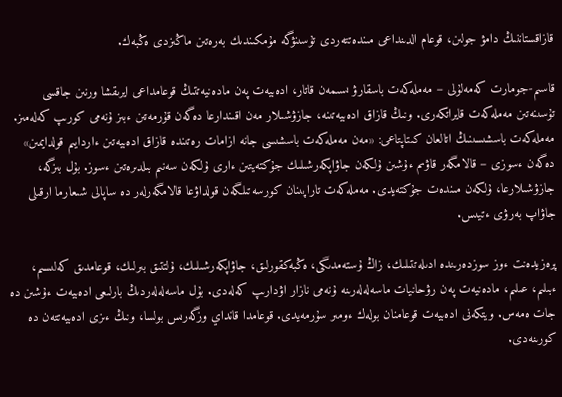قازاقستاننىڭ دامۋ جولىن، قوعام الدىنداعى مىندەتتەردى تۇسىنۋگە مۇمكىندىك بەرەتىن ماڭىزدى ەڭبەك.

قاسىم-جومارت كەمەلۇلى – مەملەكەت باسقارۋ ىسىمەن قاتار، ادەبيەت پەن مادەنيەتتىڭ قوعامداعى ايرىقشا ورنىن جاقسى تۇسىنەتىن مەملەكەت قايراتكەرى. ونىڭ قازاق ادەبيەتىنە، جازۋشىلار مەن اقىندارعا دەگەن قۇرمەتىن ءبىز ۇنەمى كورىپ كەلەمىز. مەملەكەت باسشىسىنىڭ اتالعان كىتاپتاعى: «مەن مەملەكەت باسشىسى جانە ازامات رەتىندە قازاق ادەبيەتىن ءاردايىم قولدايمىن» دەگەن ءسوزى – قالامگەر قاۋىم ءۇشىن ۇلكەن جاۋاپكەرشىلىك جۇكتەيتىن ءارى ۇلكەن سەنىم بىلدىرەتىن ءسوز. بۇل بىزگە، جازۋشىلارعا، ۇلكەن مىندەت جۇكتەيدى. مەملەكەت تاراپىنان كورسەتىلگەن قولداۋعا قالامگەرلەر دە ساپالى شىعارما ارقىلى جاۋاپ بەرۋى ءتيىس.

پرەزيدەنت ءوز سوزدەرىندە ادىلەتتىلىك، زاڭ ۇستەمدىگى، ەڭبەكقورلىق، جاۋاپكەرشىلىك، ۇلتتىق بىرلىك، قوعامدىق كەلىسىم، ءبىلىم، عىلىم، مادەنيەت پەن رۋحانيات ماسەلەلەرىنە ۇنەمى نازار اۋدارىپ كەلەدى. بۇل ماسەلەلەردىڭ بارلىعى ادەبيەت ءۇشىن دە جات ەمەس. ويتكەنى ادەبيەت قوعامنان بولەك ءومىر سۇرمەيدى. قوعامدا قانداي وزگەرىس بولسا، ونىڭ ءىزى ادەبيەتتەن دە كورىنەدى.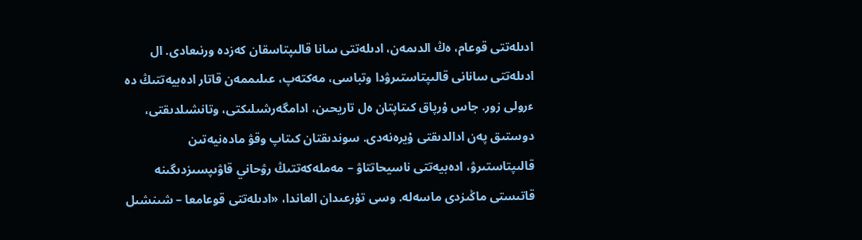ادىلەتتى قوعام، ەڭ الدىمەن، ادىلەتتى سانا قالىپتاسقان كەزدە ورنىعادى. ال ادىلەتتى سانانى قالىپتاستىرۋدا وتباسى، مەكتەپ، عىلىممەن قاتار ادەبيەتتىڭ دە ءرولى زور. جاس ۇرپاق كىتاپتان ەل تاريحىن، ادامگەرشىلىكتى، وتانشىلدىقتى، دوستىق پەن ادالدىقتى ۇيرەنەدى. سوندىقتان كىتاپ وقۋ مادەنيەتىن قالىپتاستىرۋ، ادەبيەتتى ناسيحاتتاۋ – مەملەكەتتىڭ رۋحاني قاۋىپسىزدىگىنە قاتىستى ماڭىزدى ماسەلە. وسى تۇرعىدان العاندا، «ادىلەتتى قوعامعا – شىنشىل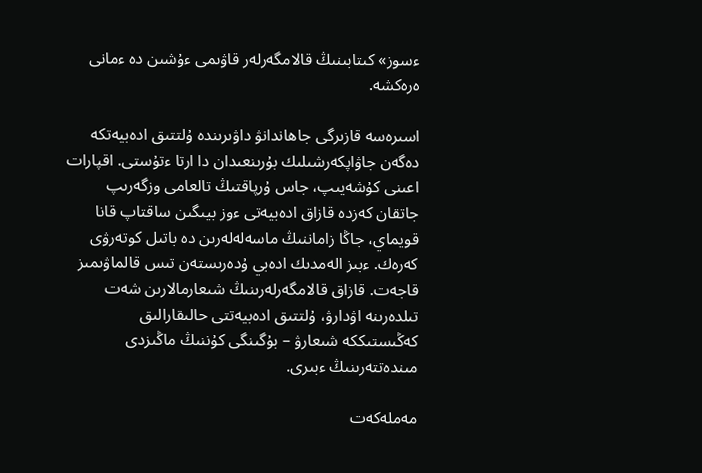ءسوز» كىتابىنىڭ قالامگەرلەر قاۋىمى ءۇشىن دە ءمانى ەرەكشە.

اسىرەسە قازىرگى جاھاندانۋ داۋىرىندە ۇلتتىق ادەبيەتكە دەگەن جاۋاپكەرشىلىك بۇرىنعىدان دا ارتا ءتۇستى. اقپارات اعىنى كۇشەيىپ، جاس ۇرپاقتىڭ تالعامى وزگەرىپ جاتقان كەزدە قازاق ادەبيەتى ءوز بيىگىن ساقتاپ قانا قويماي، جاڭا زاماننىڭ ماسەلەلەرىن دە باتىل كوتەرۋى كەرەك. ءبىز الەمدىك ادەبي ۇدەرىستەن تىس قالماۋىمىز قاجەت. قازاق قالامگەرلەرىنىڭ شىعارمالارىن شەت تىلدەرىنە اۋدارۋ، ۇلتتىق ادەبيەتتى حالىقارالىق كەڭىستىككە شىعارۋ – بۇگىنگى كۇننىڭ ماڭىزدى مىندەتتەرىنىڭ ءبىرى.

مەملەكەت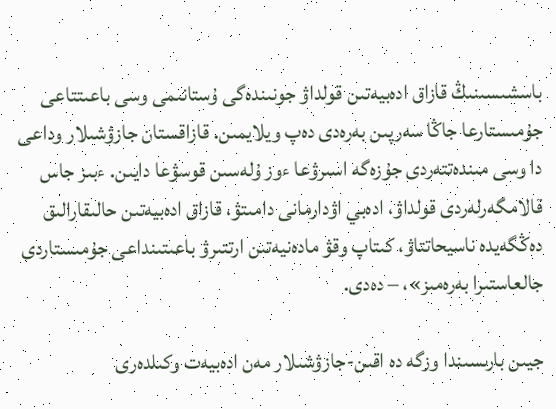باسشىسىنىڭ قازاق ادەبيەتىن قولداۋ جونىندەگى ۇستانىمى وسى باعىتتاعى جۇمىستارعا جاڭا سەرپىن بەرەدى دەپ ويلايمىن. قازاقستان جازۋشىلار وداعى دا وسى مىندەتتەردى جۇزەگە اسىرۋعا ءوز ۇلەسىن قوسۋعا دايىن. ءبىز جاس قالامگەرلەردى قولداۋ، ادەبي اۋدارمانى دامىتۋ، قازاق ادەبيەتىن حالىقارالىق دەڭگەيدە ناسيحاتتاۋ، كىتاپ وقۋ مادەنيەتىن ارتتىرۋ باعىتىنداعى جۇمىستاردى جالعاستىرا بەرەمىز»، – دەدى.

جيىن بارىسىندا وزگە دە اقىن-جازۋشىلار مەن ادەبيەت وكىلدەرى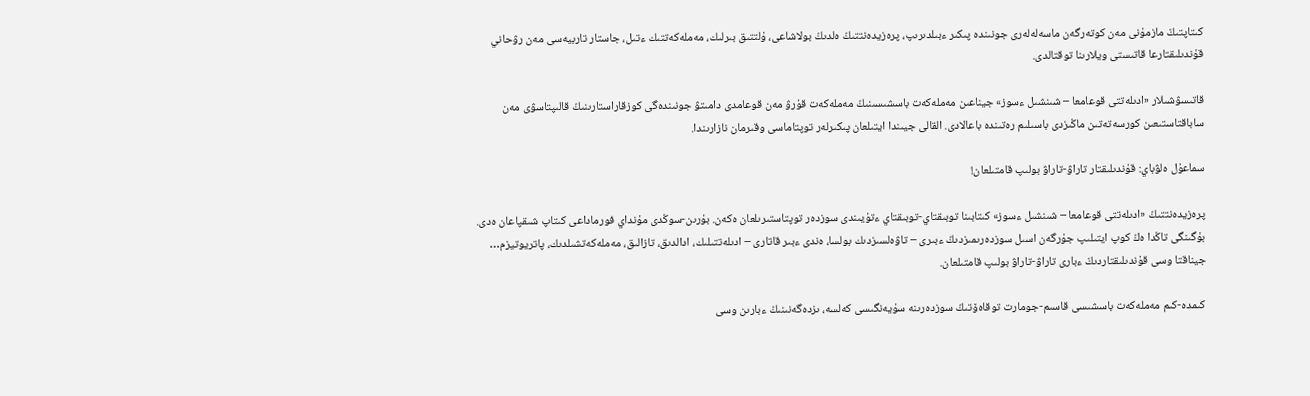كىتاپتىڭ مازمۇنى مەن كوتەرگەن ماسەلەلەرى جونىندە پىكىر ءبىلدىرىپ، پرەزيدەنتتىڭ ەلدىڭ بولاشاعى، ۇلتتىق بىرلىك، مەملەكەتتىك ءتىل، جاستار تاربيەسى مەن رۋحاني قۇندىلىقتارعا قاتىستى ويلارىنا توقتالدى.

قاتىسۋشىلار «ادىلەتتى قوعامعا – شىنشىل ءسوز» جيناعىن مەملەكەت باسشىسىنىڭ مەملەكەت قۇرۋ مەن قوعامدى دامىتۋ جونىندەگى كوزقاراستارىنىڭ قالىپتاسۋى مەن ساباقتاستىعىن كورسەتەتىن ماڭىزدى باسىلىم رەتىندە باعالادى. القالى جيىندا ايتىلعان پىكىرلەر توپتاماسى وقىرمان نازارىندا.

سماعۇل ەلۋباي: قۇندىلىقتار تاراۋ-تاراۋ بولىپ قامتىلعان!

پرەزيدەنتتىڭ «ادىلەتتى قوعامعا – شىنشىل ءسوز» كىتابىنا توبىقتاي-توبىقتاي ءتۇيىندى سوزدەر توپتاستىرىلعان ەكەن. بۇرىن-سوڭدى مۇنداي فورماداعى كىتاپ شىقپاعان ەدى. بۇگىنگى تاڭدا ەڭ كوپ ايتىلىپ جۇرگەن اسىل سوزدەرىمىزدىڭ ءبىرى – تاۋەلسىزدىك بولسا، ەندى ءبىر قاتارى – ادىلەتتىلىك، ادالدىق، تازالىق، مەملەكەتشىلدىك، پاتريوتيزم… جيناقتا وسى قۇندىلىقتاردىڭ ءبارى تاراۋ-تاراۋ بولىپ قامتىلعان.

كىمدە-كىم مەملەكەت باسشىسى قاسىم-جومارت توقاەۆتىڭ سوزدەرىنە سۇيەنگىسى كەلسە، ىزدەگەنىنىڭ ءبارىن وسى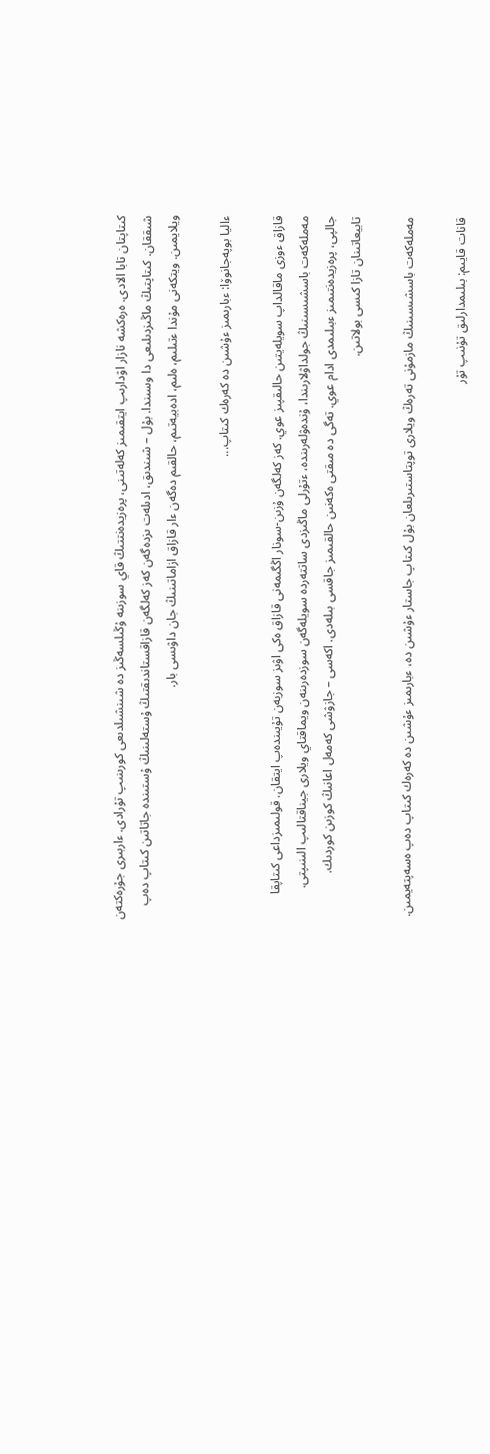كىتاپتان تابا الادى. ەرەكشە نازار اۋدارىپ ايتقىمىز كەلەتىنى، پرەزيدەنتتىڭ قاي سوزىنە ۇڭىلسەڭىز دە شىنشىلدىعى كورىنىپ تۇرادى. ءاربىرى جۇرەكتەن شىققان. كىتاپتىڭ ماڭىزدىلىعى دا وسىندا. بۇل – شىندىق، ادىلەت ىزدەگەن كەز كەلگەن قازاقستاندىقتىڭ ۇستەلىنىڭ ۇستىندە جاتاتىن كىتاپ دەپ ويلايمىن. ويتكەنى مۇندا ءتىلىم، ەلىم، ادەبيەتىم، حالقىم دەگەن ءار قازاق ازاماتىنىڭ جان داۋىسى بار.

ءاليا بوپەجانوۆا: ءبارىمىز ءۇشىن دە كەرەك كىتاپ...

قازاق ءوزى ماقالداپ سويلەيتىن حالىقپىز عوي. كەز كەلگەن ۇزىن-سونار اڭگىمەنى قازاق ەكى اۋىز سوزبەن تۇيىندەپ ايتقان. قولىمىزداعى كىتاپقا مەملەكەت باسشىسىنىڭ جولداۋلارىندا، ۇندەۋلەرىندە، ءتۇرلى ماڭىزدى ساتتەردە سويلەگەن سوزدەرىنەن ويماقتاي ويلارى جيناقتالىپ الىنىپتى. جالپى، پرەزيدەنتىمىز ءبىلىمدى ادام عوي. تەگى دە مىقتى ەكەنىن حالقىمىز جاقسى بىلەدى. اكەسى – جازۋشى كەمەل اعانىڭ كوزىن كوردىك. تابيعاتىنان تازا كىسى بولاتىن.

مەملەكەت باسشىسىنىڭ مازمۇنى تەرەڭ ويلارى توپتاستىرىلعان بۇل كىتاپ جاستار ءۇشىن دە، ءبارىمىز ءۇشىن دە كەرەك كىتاپ دەپ ەسەپتەيمىن.

قانات قايىم: بىلىمدارلىق تۇنىپ تۇر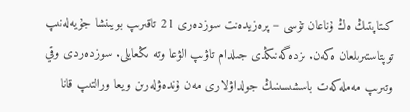كىتاپتىڭ ەڭ ۇناعان تۇسى – پرەزيدەنت سوزدەرى 21 تاقىرىپ بويىنشا جۇيەلەنىپ توپتاستىرىلعان ەكەن. ىزدەگەنىڭدى جىلدام تاۋىپ الۋعا وتە ىڭعايلى. سوزدەردى وقي وتىرىپ مەملەكەت باسشىسىنىڭ جولداۋلارى مەن ۇندەۋلەرىن ويعا ورالتىپ قانا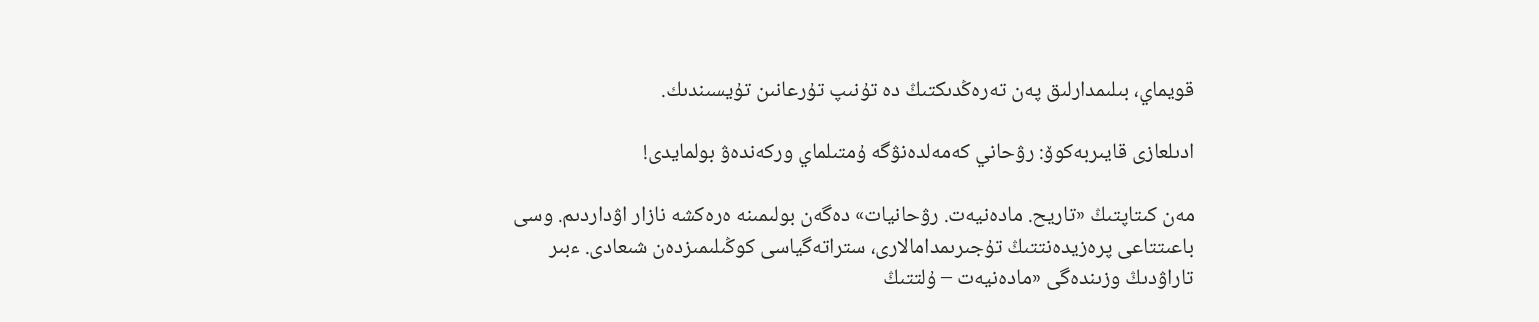قويماي، بىلىمدارلىق پەن تەرەڭدىكتىڭ دە تۇنىپ تۇرعانىن تۇيسىندىك.

ادىلعازى قايىربەكوۆ: رۋحاني كەمەلدەنۋگە ۇمتىلماي وركەندەۋ بولمايدى!

مەن كىتاپتىڭ «تاريح. مادەنيەت. رۋحانيات» دەگەن بولىمىنە ەرەكشە نازار اۋداردىم. وسى باعىتتاعى پرەزيدەنتتىڭ تۇجىرىمدامالارى، ستراتەگياسى كوڭىلىمىزدەن شىعادى. ءبىر تاراۋدىڭ وزىندەگى «مادەنيەت – ۇلتتىڭ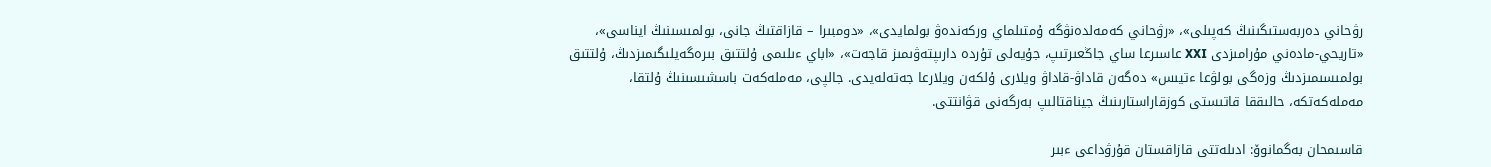رۋحاني دەربەستىگىنىڭ كەپىلى»، «رۋحاني كەمەلدەنۋگە ۇمتىلماي وركەندەۋ بولمايدى»، «دومبىرا – قازاقتىڭ جانى، بولمىسىنىڭ ايناسى»، «تاريحي-مادەني مۇرامىزدى XXI عاسىرعا ساي جاڭعىرتىپ، جۇيەلى تۇردە دارىپتەۋىمىز قاجەت»، «اباي ءىلىمى ۇلتتىق بىرەگەيلىگىمىزدىڭ، ۇلتتىق بولمىسىمىزدىڭ وزەگى بولۋعا ءتيىس» دەگەن قاداۋ-قاداۋ ويلارى ۇلكەن ويلارعا جەتەلەيدى. جالپى، مەملەكەت باسشىسىنىڭ ۇلتقا، مەملەكەتكە، حالىققا قاتىستى كوزقاراستارىنىڭ جيناقتالىپ بەرگەنى قۋانتتى.

قاسىمحان بەگمانوۆ: ادىلەتتى قازاقستان قۇرۋداعى ءبىر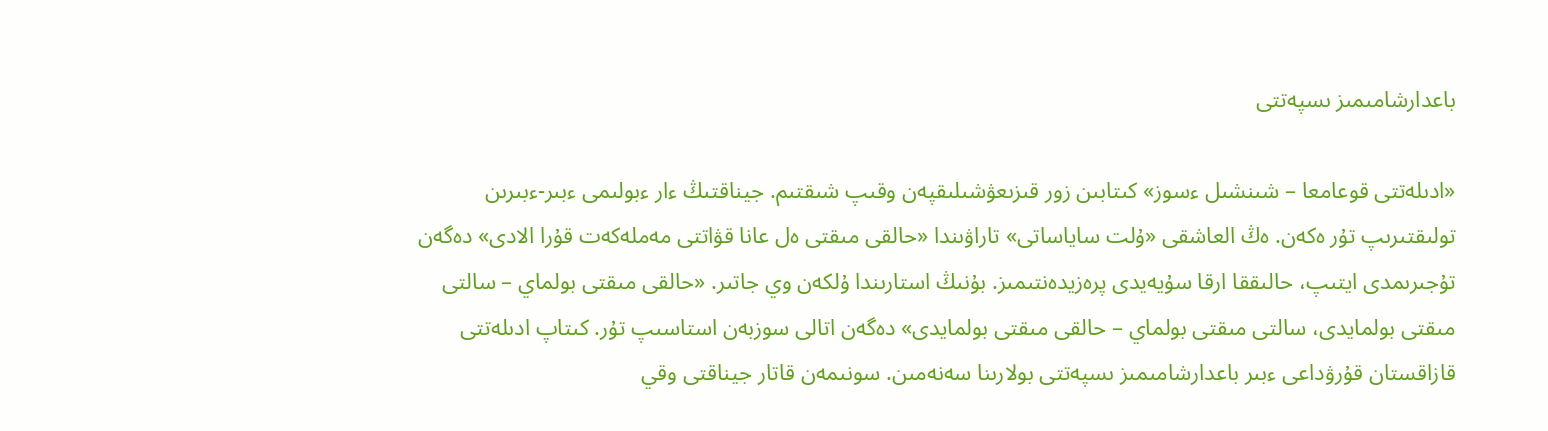باعدارشامىمىز ىسپەتتى

«ادىلەتتى قوعامعا – شىنشىل ءسوز» كىتابىن زور قىزىعۋشىلىقپەن وقىپ شىقتىم. جيناقتىڭ ءار ءبولىمى ءبىر-ءبىرىن تولىقتىرىپ تۇر ەكەن. ەڭ العاشقى «ۇلت ساياساتى» تاراۋىندا «حالقى مىقتى ەل عانا قۋاتتى مەملەكەت قۇرا الادى» دەگەن تۇجىرىمدى ايتىپ، حالىققا ارقا سۇيەيدى پرەزيدەنتىمىز. بۇنىڭ استارىندا ۇلكەن وي جاتىر. «حالقى مىقتى بولماي – سالتى مىقتى بولمايدى، سالتى مىقتى بولماي – حالقى مىقتى بولمايدى» دەگەن اتالى سوزبەن استاسىپ تۇر. كىتاپ ادىلەتتى قازاقستان قۇرۋداعى ءبىر باعدارشامىمىز ىسپەتتى بولارىنا سەنەمىن. سونىمەن قاتار جيناقتى وقي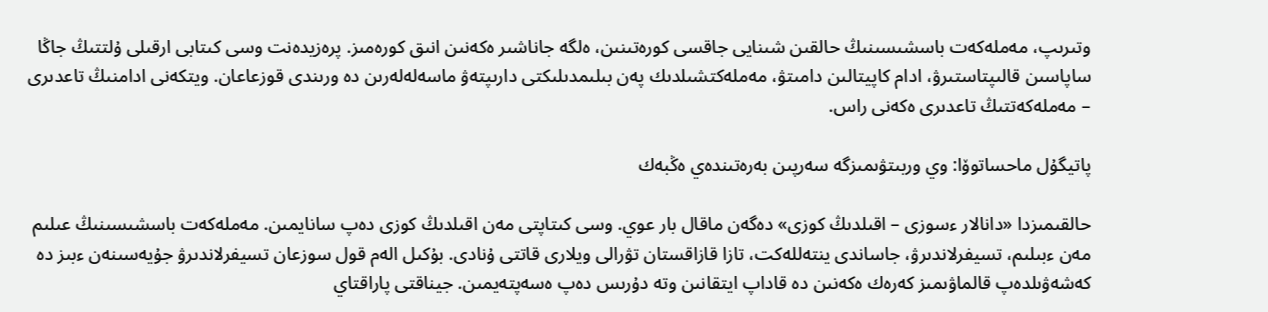وتىرىپ، مەملەكەت باسشىسىنىڭ حالقىن شىنايى جاقسى كورەتىنىن، ەلگە جاناشىر ەكەنىن انىق كورەمىز. پرەزيدەنت وسى كىتابى ارقىلى ۇلتتىڭ جاڭا ساپاسىن قالىپتاستىرۋ، ادام كاپيتالىن دامىتۋ، مەملەكتشىلدىك پەن بىلىمدىلىكتى دارىپتەۋ ماسەلەلەرىن دە ورىندى قوزعاعان. ويتكەنى ادامنىڭ تاعدىرى – مەملەكەتتىڭ تاعدىرى ەكەنى راس.

پاتيگۇل ماحساتوۆا: وي وربىتۋىمىزگە سەرپىن بەرەتىندەي ەڭبەك

حالقىمىزدا «دانالار ءسوزى – اقىلدىڭ كوزى» دەگەن ماقال بار عوي. وسى كىتاپتى مەن اقىلدىڭ كوزى دەپ سانايمىن. مەملەكەت باسشىسىنىڭ عىلىم مەن ءبىلىم، تسيفرلاندىرۋ، جاساندى ينتەللەكت، تازا قازاقستان تۋرالى ويلارى قاتتى ۇنادى. بۇكىل الەم قول سوزعان تسيفرلاندىرۋ جۇيەسىنەن ءبىز دە كەشەۋىلدەپ قالماۋىمىز كەرەك ەكەنىن دە قاداپ ايتقانىن وتە دۇرىس دەپ ەسەپتەيمىن. جيناقتى پاراقتاي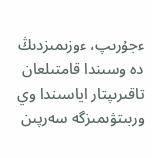ءجۇرىپ، ءوزىمىزدىڭ دە وسىندا قامتىلعان تاقىرىپتار اياسىندا وي وربىتۋىمىزگە سەرپىن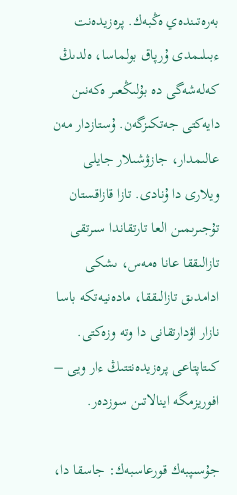بەرەتىندەي ەڭبەك. پرەزيدەنت ءبىلىمدى ۇرپاق بولماسا، ەلدىڭ كەلەشەگى دە بۇلىڭعىر ەكەنىن دايەكتى جەتكىزگەن. ۇستازدار مەن عالىمدار، جازۋشىلار جايلى ويلارى دا ۇنادى. تازا قازاقستان تۇجىرىمىن العا تارتقاندا سىرتقى تازالىققا عانا ەمەس، ىشكى ادامدىق تازالىققا، مادەنيەتكە باسا نازار اۋدارتقانى دا وتە وزەكتى. كىتاپتاعى پرەزيدەنتتىڭ ءار ويى – افوريزمگە اينالاتىن سوزدەر.

جۇسىپبەك قورعاسبەك: جاسقا دا،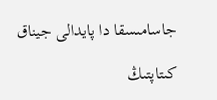جاسامىسقا دا پايدالى جيناق

كىتاپتىڭ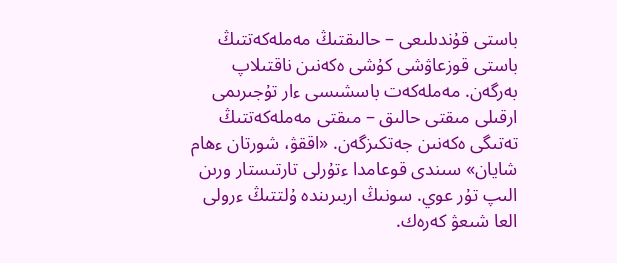باستى قۇندىلىعى – حالىقتىڭ مەملەكەتتىڭ باستى قوزعاۋشى كۇشى ەكەنىن ناقتىلاپ بەرگەن. مەملەكەت باسشىسى ءار تۇجىرىمى ارقىلى مىقتى حالىق – مىقتى مەملەكەتتىڭ تەتىگى ەكەنىن جەتكىزگەن. «اققۋ، شورتان ءھام شايان» سىندى قوعامدا ءتۇرلى تارتىستار ورىن الىپ تۇر عوي. سونىڭ اربىرىندە ۇلتتىڭ ءرولى العا شىعۋ كەرەك.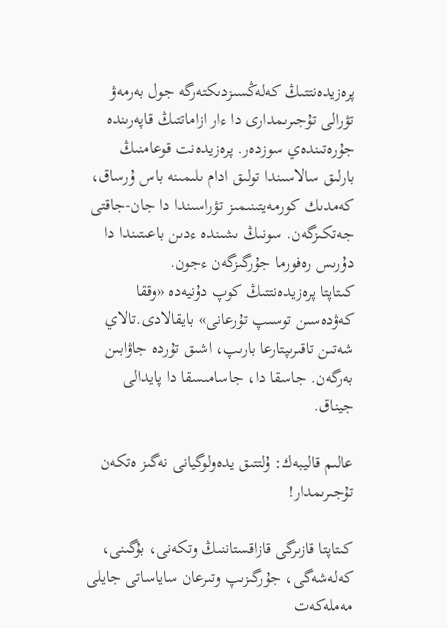پرەزيدەنتتىڭ كەلەڭسىزدىكتەرگە جول بەرمەۋ تۋرالى تۇجىرىمدارى دا ءار ازاماتتىڭ قاپەرىندە جۇرەتىندەي سوزدەر. پرەزيدەنت قوعامنىڭ بارلىق سالاسىندا تولىق ادام ىلىمىنە باس ۇرساق، كەمدىك كورمەيتىنىمىز تۋراسىندا دا جان-جاقتى جەتكىزگەن. سونىڭ ىشىندە ءدىن باعىتىندا دا دۇرىس رەفورما جۇرگىزگەن ءجون.
كىتاپتا پرەزيدەنتتىڭ كوپ دۇنيەدە «وققا كەۋدەسىن توسىپ تۇرعانى» بايقالادى.تالاي شەتىن تاقىرىپتارعا بارىپ، اشىق تۇردە جاۋابىن بەرگەن. جاسقا دا، جاسامىسقا دا پايدالى جيناق.

عالىم قاليبەك: ۇلتتىق يدەولوگيانى نەگىز ەتكەن تۇجىرىمدار!

كىتاپتا قازىرگى قازاقستاننىڭ وتكەنى، بۇگىنى، كەلەشەگى، جۇرگىزىپ وتىرعان ساياساتى جايلى مەملەكەت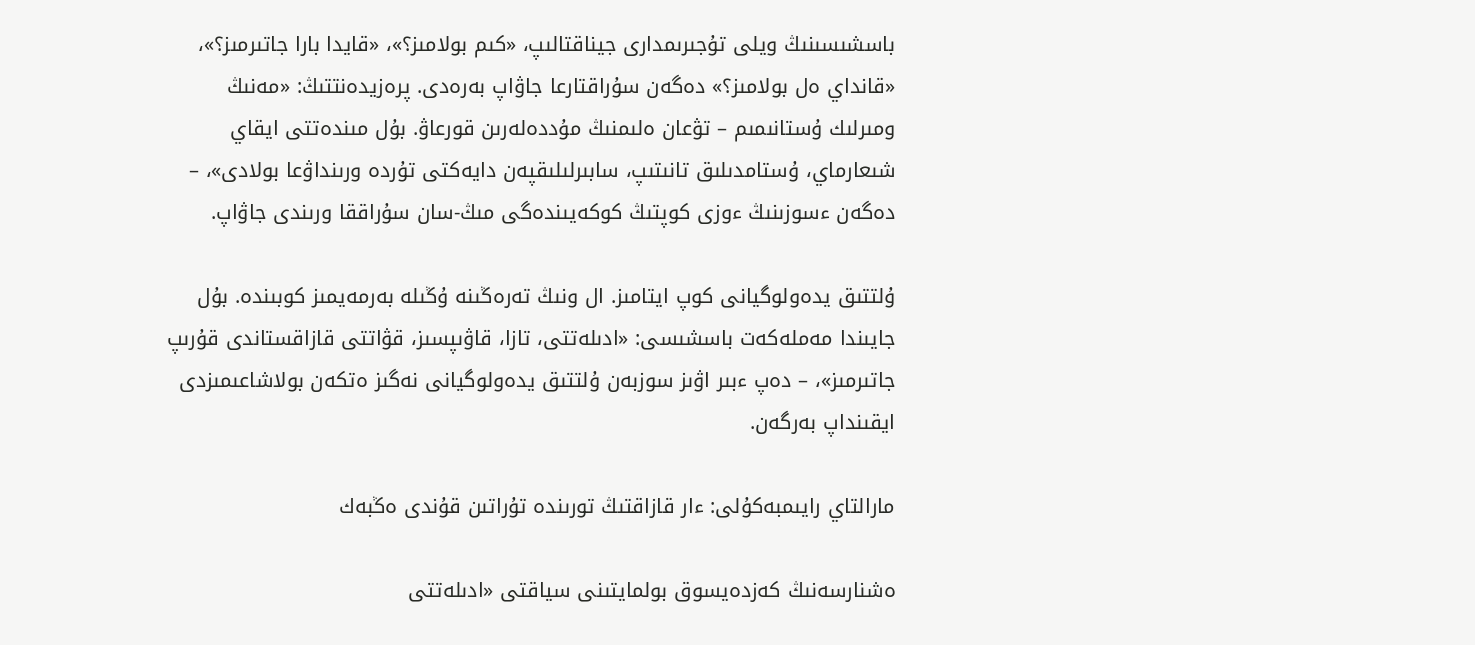باسشىسىنىڭ ويلى تۇجىرىمدارى جيناقتالىپ، «كىم بولامىز؟»، «قايدا بارا جاتىرمىز؟»، «قانداي ەل بولامىز؟» دەگەن سۇراقتارعا جاۋاپ بەرەدى. پرەزيدەنتتىڭ: «مەنىڭ ومىرلىك ۇستانىمىم – تۋعان ەلىمنىڭ مۇددەلەرىن قورعاۋ. بۇل مىندەتتى ايقاي شىعارماي، ۇستامدىلىق تانىتىپ، سابىرلىلىقپەن دايەكتى تۇردە ورىنداۋعا بولادى»، – دەگەن ءسوزىنىڭ ءوزى كوپتىڭ كوكەيىندەگى مىڭ-سان سۇراققا ورىندى جاۋاپ.

ۇلتتىق يدەولوگيانى كوپ ايتامىز. ال ونىڭ تەرەڭىنە ۇڭىلە بەرمەيمىز كوبىندە. بۇل جايىندا مەملەكەت باسشىسى: «ادىلەتتى، تازا، قاۋىپسىز، قۋاتتى قازاقستاندى قۇرىپ جاتىرمىز»، – دەپ ءبىر اۋىز سوزبەن ۇلتتىق يدەولوگيانى نەگىز ەتكەن بولاشاعىمىزدى ايقىنداپ بەرگەن.

مارالتاي رايىمبەكۇلى: ءار قازاقتىڭ تورىندە تۇراتىن قۇندى ەڭبەك

ەشنارسەنىڭ كەزدەيسوق بولمايتىنى سياقتى «ادىلەتتى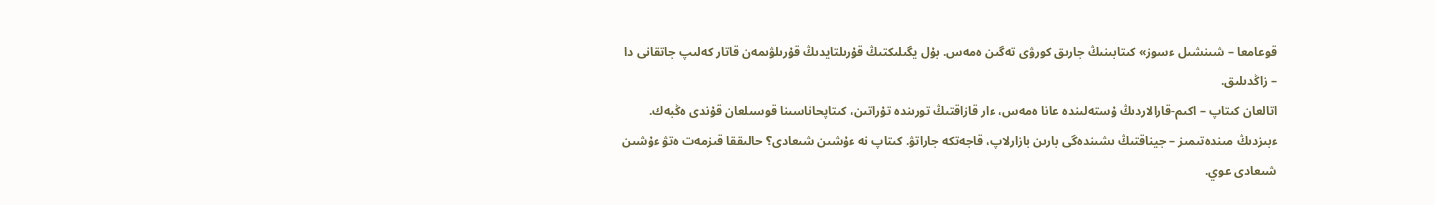قوعامعا – شىنشىل ءسوز» كىتابىنىڭ جارىق كورۋى تەگىن ەمەس. بۇل يگىلىكتىڭ قۇرىلتايدىڭ قۇرىلۋىمەن قاتار كەلىپ جاتقانى دا – زاڭدىلىق.
اتالعان كىتاپ – اكىم-قارالاردىڭ ۇستەلىندە عانا ەمەس، ءار قازاقتىڭ تورىندە تۇراتىن، كىتاپحاناسىنا قوسىلعان قۇندى ەڭبەك. ءبىزدىڭ مىندەتىمىز – جيناقتىڭ ىشىندەگى بارىن بازارلاپ، قاجەتكە جاراتۋ. كىتاپ نە ءۇشىن شىعادى؟ حالىققا قىزمەت ەتۋ ءۇشىن شىعادى عوي.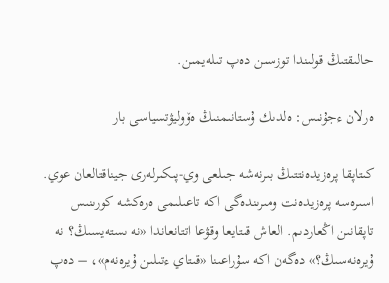حالىقتىڭ قولىندا توزسىن دەپ تىلەيمىن.

ەرلان ءجۇنىس: ەلدىك ۇستانىمنىڭ ەۆوليۋتسياسى بار

كىتاپقا پرەزيدەنتتىڭ بىرنەشە جىلعى وي-پىكىرلەرى جيناقتالعان عوي. اسىرەسە پرەزيدەنت ومىرىندەگى اكە تاعىلىمى ەرەكشە كورىنىس تاپقانىن اڭعاردىم. العاش قىتايعا وقۋعا اتتانعاندا «نە ىستەيسىڭ؟ نە ۇيرەنەسىڭ؟» دەگەن اكە سۇراعىنا «قىتاي ءتىلىن ۇيرەنەم»، – دەپ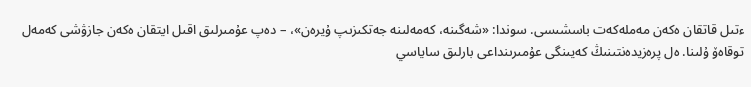ءتىل قاتقان ەكەن مەملەكەت باسشىسى. سوندا: «شەگىنە، كەمەلىنە جەتكىزىپ ۇيرەن»، – دەپ عۇمىرلىق اقىل ايتقان ەكەن جازۋشى كەمەل توقاەۆ ۇلىنا. ەل پرەزيدەنتىنىڭ كەيىنگى عۇمىرىنداعى بارلىق ساياسي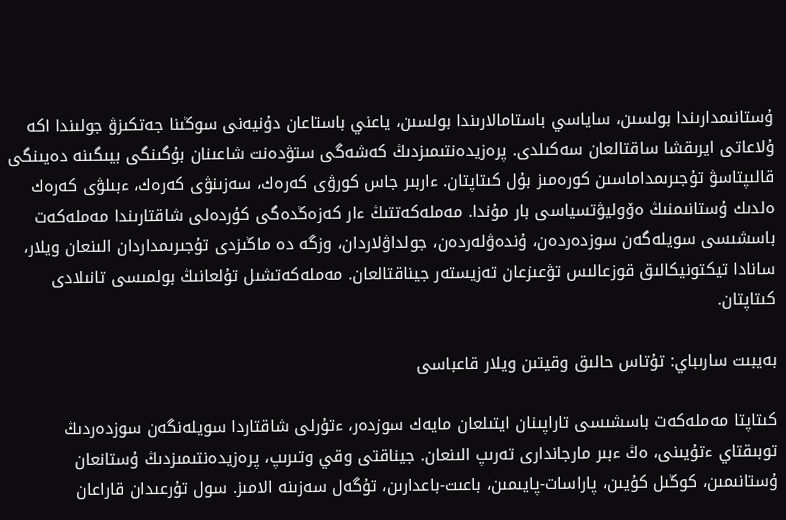ۇستانىمدارىندا بولسىن، ساياسي باستامالارىندا بولسىن، ياعني باستاعان دۇنيەنى سوڭىنا جەتكىزۋ جولىندا اكە ۇلاعاتى ايرىقشا ساقتالعان سەكىلدى. پرەزيدەنتىمىزدىڭ كەشەگى ستۋدەنت شاعىنان بۇگىنگى بيىگىنە دەيىنگى قالىپتاسۋ تۇجىرىمداماسىن كورەمىز بۇل كىتاپتان. ءاربىر جاس كورۋى كەرەك، سەزىنۋى كەرەك، ءبىلۋى كەرەك ەلدىك ۇستانىمنىڭ ەۆوليۋتسياسى بار مۇندا. مەملەكەتتىڭ ءار كەزەڭدەگى كۇردەلى شاقتارىندا مەملەكەت باسشىسى سويلەگەن سوزدەردەن، ۇندەۋلەردەن، جولداۋلاردان، وزگە دە ماڭىزدى تۇجىرىمداردان الىنعان ويلار، سانادا تيكتونيكالىق قوزعالىس تۋعىزعان تەزيستەر جيناقتالعان. مەملەكەتشىل تۇلعانىڭ بولمىسى تانىلادى كىتاپتان.

بەيبىت سارىباي: تۇتاس حالىق وقيتىن ويلار قاعباسى

كىتاپتا مەملەكەت باسشىسى تاراپىنان ايتىلعان مايەك سوزدەر، ءتۇرلى شاقتاردا سويلەنگەن سوزدەردىڭ توبىقتاي ءتۇيىنى، ەڭ ءبىر مارجاندارى تەرىپ الىنعان. جيناقتى وقي وتىرىپ، پرەزيدەنتىمىزدىڭ ۇستانعان ۇستانىمىن، كوڭىل كۇيىن، پاراسات-پايىمىن، باعىت-باعدارىن، تۇگەل سەزىنە الامىز. سول تۇرعىدان قاراعان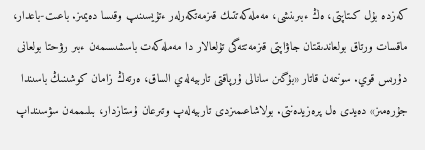كەزدە بۇل كىتاپتى، ەڭ ءبىرىنشى، مەملەكەتتىك قىزمەتكەرلەر ءتۇيسىنىپ وقىسا دەيمىز. باعىت-باعدار، ماقسات ورتاق بولعاندىقتان جاۋاپتى قىزمەتتەگى تۇلعالار دا مەملەكەت باسشىسىمەن ءبىر رۋحتا بولعانى دۇرىس قوي. سونىمەن قاتار «بۇگىن سانالى ۇرپاقتى تاربيەلەي الساق، ەرتەڭ زامان كوشىنىڭ باسىندا جۇرەمىز» دەيدى ەل پرەزيدەنتى. بولاشاعىمىزدى تاربيەلەپ وتىرعان ۇستازدار، بىلىممەن سۋسىنداپ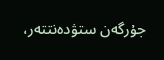جۇرگەن ستۋدەنتتەر،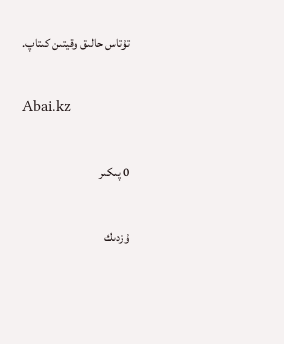تۇتاس حالىق وقيتىن كىتاپ.

Abai.kz

0 پىكىر

ۇزدىك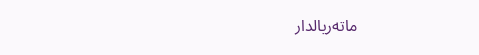ماتەريالدار